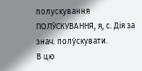полускування
ПОЛУ́СКУВАННЯ, я, с. Дія за знач. полу́скувати.
В цю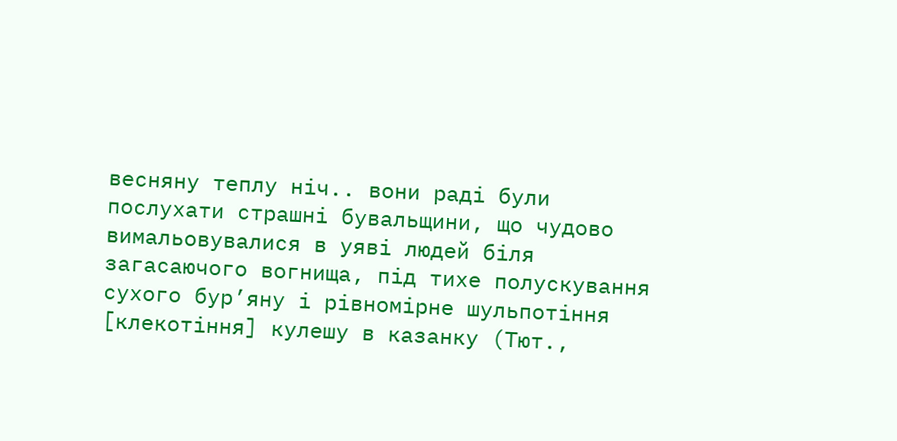весняну теплу ніч.. вони раді були послухати страшні бувальщини, що чудово вимальовувалися в уяві людей біля загасаючого вогнища, під тихе полускування сухого бур’яну і рівномірне шульпотіння [клекотіння] кулешу в казанку (Тют.,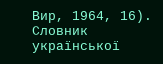Вир, 1964, 16).
Словник української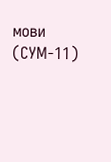мови (СУМ-11)